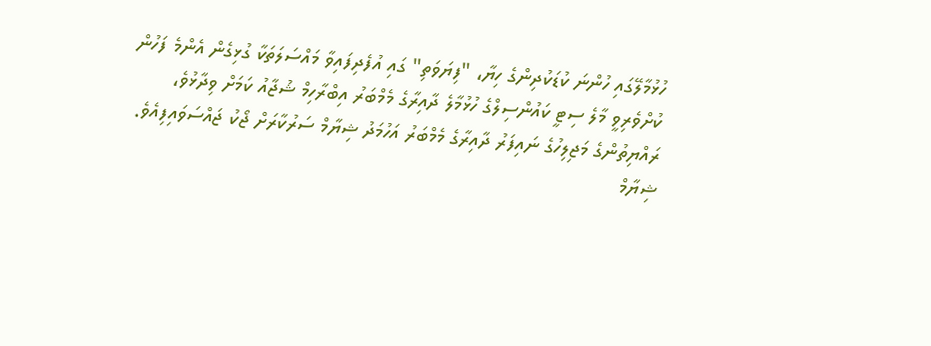ހުޅުމާލޭގައި ހުންނަ ކުޑަކުދިންގެ ހިޔާ، "ފިޔަވަތި" ގައި އުފެދިފައިވާ މައްސަލަތަކާ ގުޅިގެން އެންމެ ފަހުން ކުށްވެރިވީ މާލެ ސިޓީ ކައުންސިލްގެ ހުޅުމާލެ ދާއިރާގެ މެމްބަރު އިބްރާހިމް ޝުޖާއު ކަމަށް ވިދާޅުވެ، ރައްޔިތުންގެ މަޖިލިހުގެ ނައިފަރު ދާއިރާގެ މެމްބަރު އަހުމަދު ޝިޔާމް ސަރުކާރަށް ޖޯކު ޖައްސަވައިފިއެވެ.
ޝިޔާމް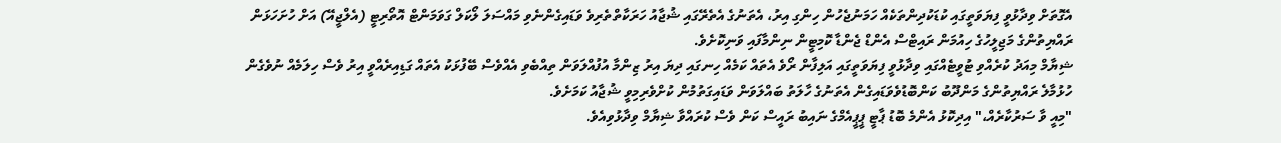އެގޮތަށް ވިދާޅުވީ ފިޔަވަތީގައި ކުޑަކުދިންތަކެއް ހަމަނުޖެހުން ހިންގި އިރު، އެތަނުގެ އެތެރޭގައި ޝުޖާއު ހަރަކާތްތެރިވެ ވަޑައިގެންނެވި މައްސަލަ ލޯކަލް ގަވަމަންޓް އޮތޯރިޓީ (އެލްޖީއޭ) އަށް ހުށަހަޅަން ރައްޔިތުންގެ މަޖިލީހުގެ ހިއުމަން ރައިޓްސް އެންޑް ޖެންޑާ ކޮމިޓީން ނިންމާފައި ވަނިކޮށެވެ.
ޝިޔާމް މިއަދު ކުރެއްވި ޓުވީޓެއްގައި ވިދާޅުވީ ފިޔަވަތީގައި އަލިފާން ރޯވެ އެތައް ކަމެއް ހިނގައި ދިޔަ އިރު ޒިންމާ އުފުއްލަވަން ތިއްބެވި އެއްވެސް ބޭފުޅަކު އެތައް ގަޑިއިރެއްވީ އިރު ވެސް ހިލަމެއް ނުވެގެން ހުޅުމާލެ ރައްޔިތުންގެ މަންދޫބު ކަންބޮޑުވެވަޑައިގެން އެތަނުގެ ހާލަތު ބައްލަވަން ވަޑައިގަތުމުން ކުށްވެރިމިވީ ޝުޖާއު ކަމަށެވެ.
"މިއީ ވާ ސަރުކާރެއް،" އިދިކޮޅު އެންމެ ބޮޑު ޕާޓީ ޕީޕީއެމްގެ ނައިބު ރައީސް ކަން ވެސް ކުރައްވާ ޝިޔާމް ވިދާޅުވިއެވެ.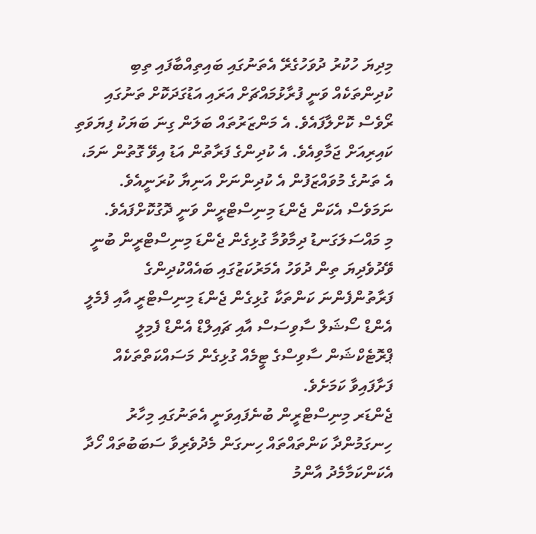މިދިޔަ ހުކުރު ދުވަހުގެރޭ އެތަނުގައި ބައިތިއްބާފައި ތިބި ކުދިންތަކެއް ވަނީ ފުރާޅުމައްޗަށް އަރައި އަޑުގަދަކޮށް ތަނުގައި ރޯވެސް ކޮށްލާފައެވެ. އެ މަންޒަރުތައް ބަލަން ގިނަ ބަޔަކު ފިޔަވަތި ކައިރިއަށް ޖަމާވިއެވެ. އެ ކުދިންގެ ފަރާތުން އަޑު އިވޭ ގޮތުން ނަމަ، އެ ތަނުގެ މުވައްޒަފުން އެ ކުދިންނަށް އަނިޔާ ކުރަނީއެވެ. ނަމަވެސް އެކަން ޖެންޑަ މިނިސްޓްރީން ވަނީ ދޮގުކޮށްފައެވެ.
މި މައްސަލަގަނޑު ދިމާވުމާ ގުޅިގެން ޖެންޑަ މިނިސްޓްރީން ބުނީ ވޭދުވެދިޔަ ތިން ދުވަހު އެމަރުކަޒުގައި ބައެއްކުދިންގެ ފަރާތުންފެންނަ ކަންތަކާ ގުޅިގެން ޖެންޑަ މިނިސްޓްރީ އާއި ފެމެލީ އެންޑް ސޯޝަލް ސާވިސަސް އާއި ޗައިލްޑް އެންޑް ފެމިލީ ޕްރޮޓެކްޝަން ސާވިސްގެ ޓީމެއް ގުޅިގެން މަސައްކަތްތަކެއް ފަށާފައިވާ ކަމަށެވެ.
ޖެންޑަރ މިނިސްޓްރީން ބުނެފައިވަނީ އެތަނުގައި މިހާރު ހިނގަމުންދާ ކަންތައްތައް ހިނގަން މެދުވެރިވާ ސަބަބުތައް ހޯދާ އެކަންކަމާމެދު އާންމު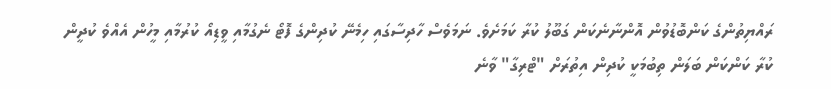ރައްޔިތުންގެ ކަންބޮޑުވުން އޮންނާނެކަން ގަބޫލު ކުރާ ކަމަށެވެ. ނަމަވެސް ހާދިސާގައި ހިމެނޭ ކުދިންގެ ފޮޓޯ ނެގުމާއި ވީޑިއޯ ކުރުމާއި މީހުން އެއްވެ ކުދީން ކުރާ ކަންކަން ބަލަން ތިބުމަކީ ކުދިން އިތުރަށް "ޓްރިގާ" ވާނެ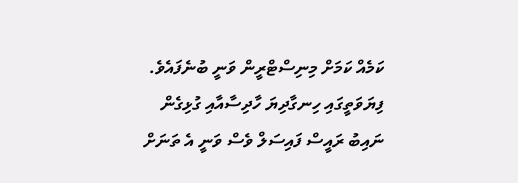ކަމެއް ކަމަށް މިނިސްޓްރީން ވަނީ ބުނެފައެވެ.
ފިޔަވަތީގައި ހިނގާދިޔަ ހާދިސާއާއި ގުޅިގެން ނައިބު ރައީސް ފައިސަލް ވެސް ވަނީ އެ ތަނަށް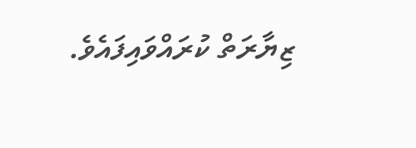ޒިޔާރަތް ކުރައްވައިފައެވެ.